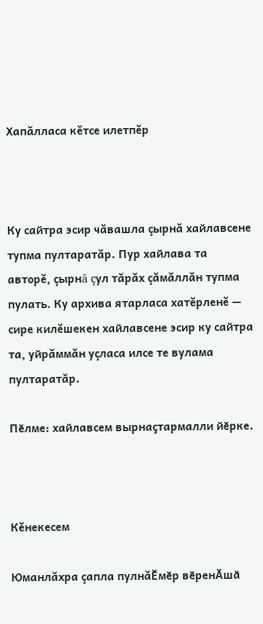Хапăлласа кĕтсе илетпĕр



Ку сайтра эсир чăвашла çырнă хайлавсене тупма пултаратăр. Пур хайлава та авторĕ, çырнă çул тăрăх çăмăллăн тупма пулать. Ку архива ятарласа хатĕрленĕ — сире килĕшекен хайлавсене эсир ку сайтра та, уйрăммăн уçласа илсе те вулама пултаратăр.

Пӗлме: хайлавсем вырнаҫтармалли йӗрке.



Кĕнекесем

Юманлăхра çапла пулнăӖмӗр вӗренӐшӑ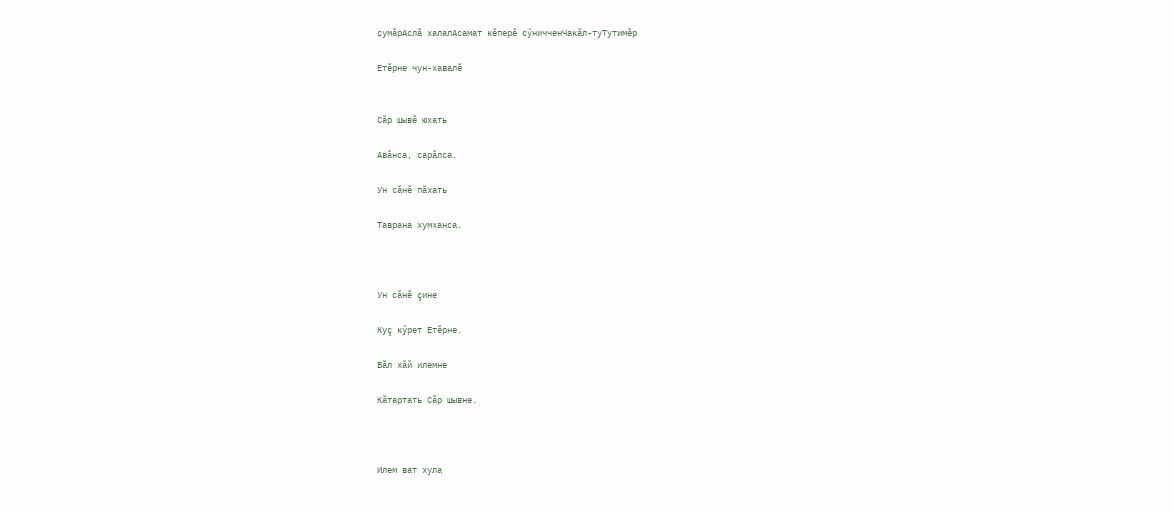ҫумӑрАслă халалАсамат кӗперӗ сӳничченЧакăл-туТутимĕр

Етĕрне чун-хавалĕ


Сăр шывĕ юхать

Авăнса, сарăлса.

Ун сăнĕ пăхать

Таврана хумханса.



Ун сăнĕ çине

Куç кӳрет Етĕрне.

Вăл хăй илемне

Кăтартать Сăр шывне.



Илем ват хула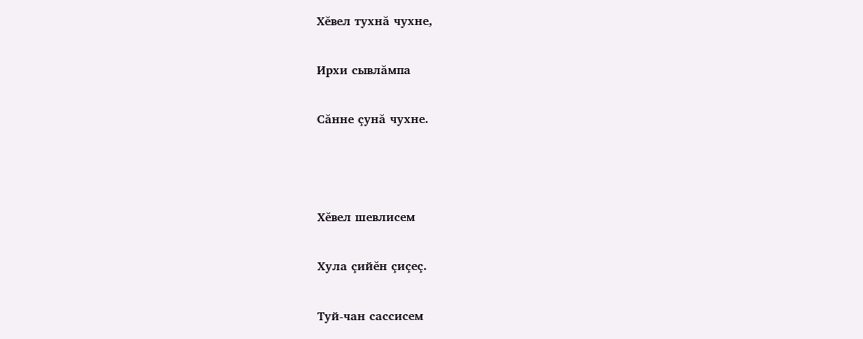Хĕвел тухнă чухне,

Ирхи сывлăмпа

Сăнне çунă чухне.



Хĕвел шевлисем

Хула çийĕн çиçеç.

Туй-чан сассисем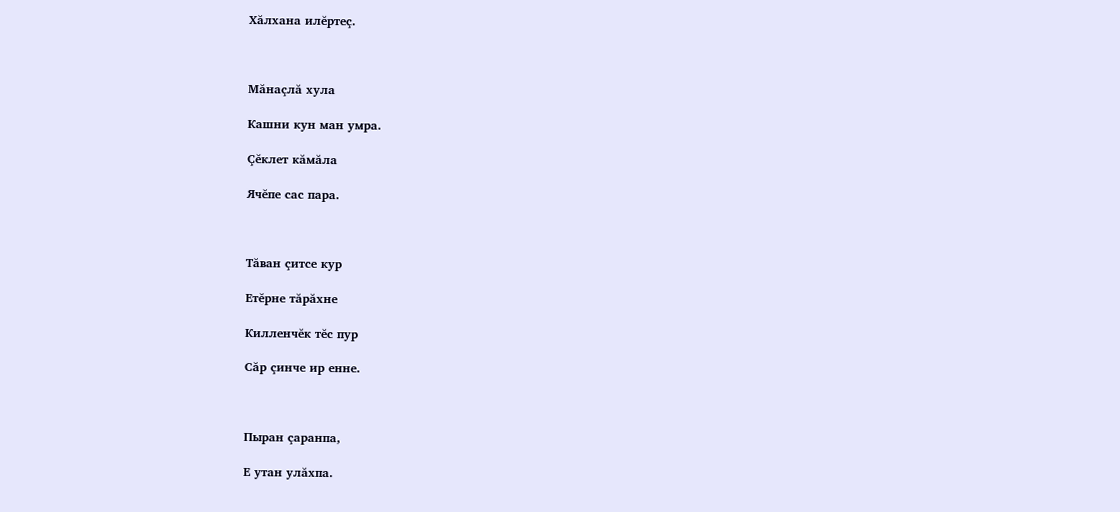Хăлхана илĕртеç.



Мăнаçлă хула

Кашни кун ман умра.

Çĕклет кăмăла

Ячĕпе сас пара.



Тăван çитсе кур

Етĕрне тăрăхне

Килленчĕк тĕс пур

Сăр çинче ир енне.



Пыран çаранпа,

Е утан улăхпа.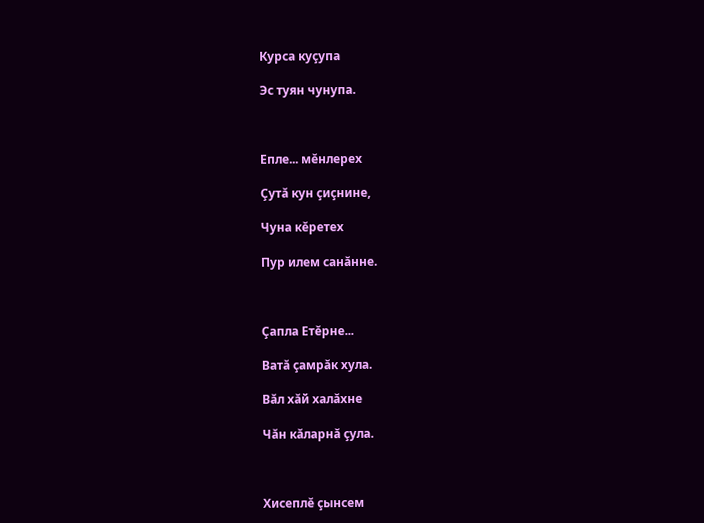Курса куçупа

Эс туян чунупа.



Епле... мĕнлерех

Çутă кун çиçнине,

Чуна кĕретех

Пур илем санăнне.



Çапла Етĕрне...

Ватă çамрăк хула.

Вăл хăй халăхне

Чăн кăларнă çула.



Хисеплĕ çынсем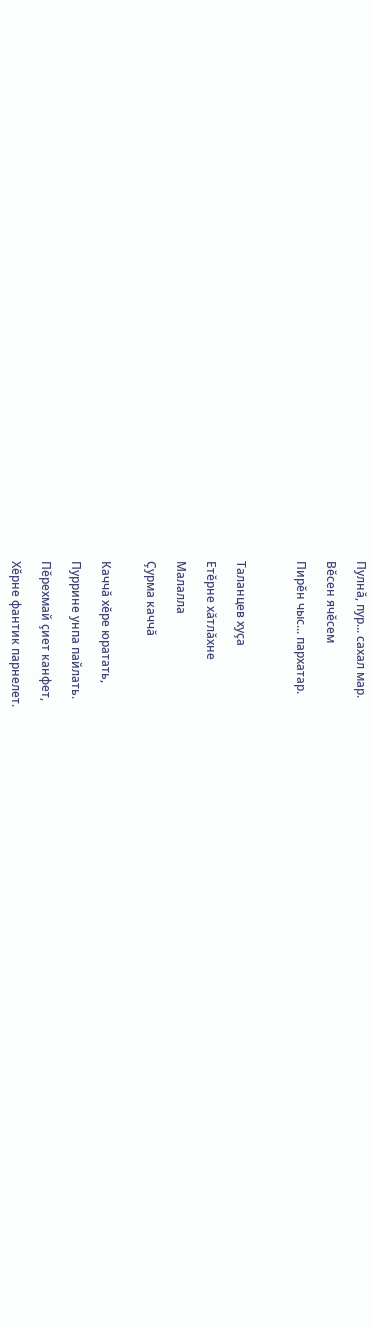Пулнă, пур... сахал мар.

Вĕсен ячĕсем

Пирĕн чыс... пархатар.



Таланцев хуçа

Етĕрне хăтлăхне

Малалла

Çурма каччă


Каччă хĕре юратать,

Пуррине унпа пайлать.

Пĕрехмай çиет канфет,

Хĕрне фантик парнелет.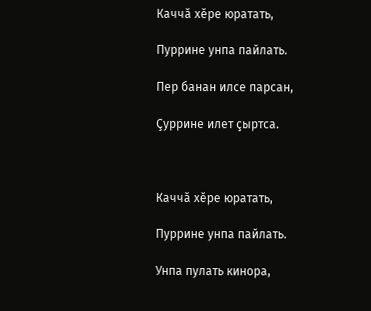Каччă хĕре юратать,

Пуррине унпа пайлать.

Пер банан илсе парсан,

Çуррине илет çыртса.



Каччă хĕре юратать,

Пуррине унпа пайлать.

Унпа пулать кинора,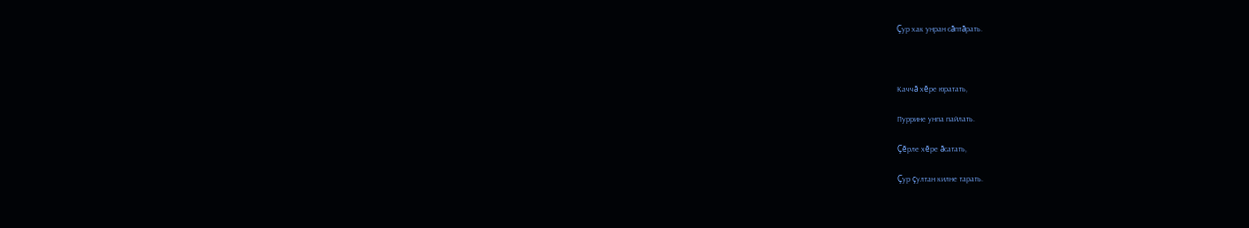Çур хак унран сăптăрать.



Каччă хĕре юратать,

Пуррине унпа пайлать.

Çĕрле хĕре ăсатать,

Çур çултан килне тарать.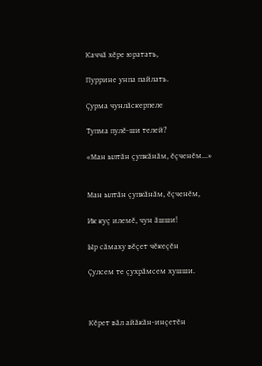Каччă хĕре юратать,

Пуррине унпа пайлать.

Çурма чунлăскерпеле

Тупма пулĕ-ши телей?

«Ман ылтăн çупкăнăм, ĕçченĕм...»


Ман ылтăн çупкăнăм, ĕçченĕм,

Ик куç илемĕ, чун ăшши!

Ыр сăмаху вĕçет чĕкеçĕн

Çулсем те çухрăмсем хушши.



Кĕрет вăл айăкăн-инçетĕн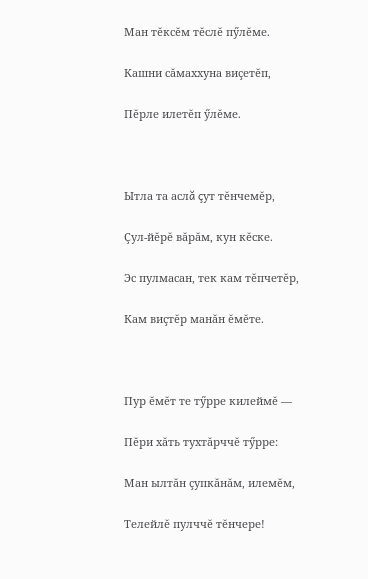Ман тĕксĕм тĕслĕ пӳлĕме.

Кашни сăмаххуна виçетĕп,

Пĕрле илетĕп ӳлĕме.



Ытла та аслă çут тĕнчемĕр,

Çул-йĕрĕ вăрăм, кун кĕске.

Эс пулмасан, тек кам тĕпчетĕр,

Кам виçтĕр манăн ĕмĕте.



Пур ĕмĕт те тӳрре килеймĕ —

Пĕри хăть тухтăрччĕ тӳрре:

Ман ылтăн çупкăнăм, илемĕм,

Телейлĕ пулччĕ тĕнчере!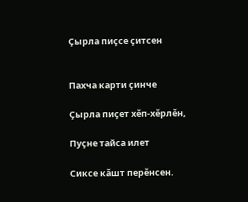Çырла пиçсе çитсен


Пахча карти çинче

Çырла пиçет хĕп-хĕрлĕн,

Пуçне тайса илет

Сиксе кăшт перĕнсен.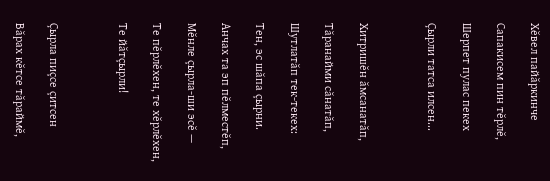Хĕвел пайăркинче

Сапакисем пин тĕрлĕ,

Шерпет пулас пекех

Çырли татса илсен...



Хитришĕн ăмсанатăп,

Тăранайми сăнатăп,

Шутлатăп тек-текех:

Тен, эс шăпа çырни.

Анчах та эп пĕлместĕп,

Мĕнле çырла-ши эсĕ —

Те пĕрлĕхен, те хĕрлĕхен,

Те йăтçырли!



Çырла пиçсе çитсен

Вăрах кĕтсе тăраймĕ,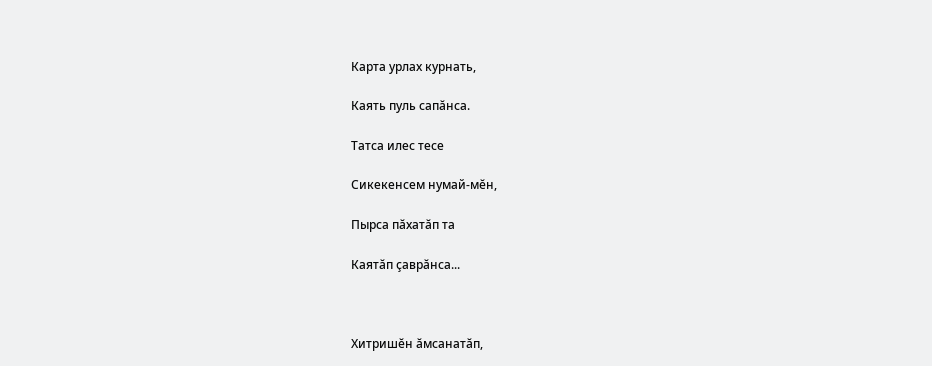Карта урлах курнать,

Каять пуль сапăнса.

Татса илес тесе

Сикекенсем нумай-мĕн,

Пырса пăхатăп та

Каятăп çаврăнса...



Хитришĕн ăмсанатăп,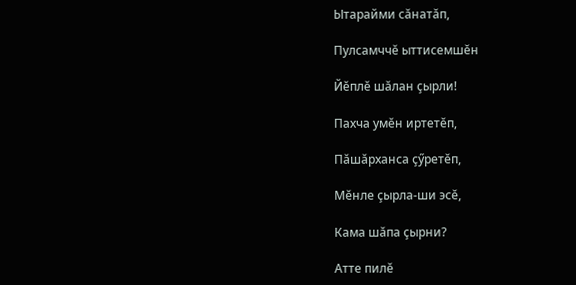Ытарайми сăнатăп,

Пулсамччĕ ыттисемшĕн

Йĕплĕ шăлан çырли!

Пахча умĕн иртетĕп,

Пăшăрханса çӳретĕп,

Мĕнле çырла-ши эсĕ,

Кама шăпа çырни?

Атте пилĕ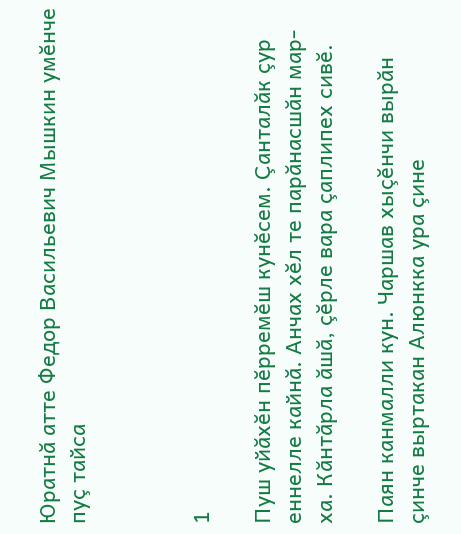Юратнă атте Федор Васильевич Мышкин умĕнче пуç тайса



1

Пуш уйăхĕн пĕрремĕш кунĕсем. Çанталăк çур еннелле кайнă. Анчах хĕл те парăнасшăн мар-ха. Кăнтăрла ăшă, çĕрле вара çаплипех сивĕ.

Паян канмалли кун. Чаршав хыçĕнчи вырăн çинче выртакан Алюнкка ура çине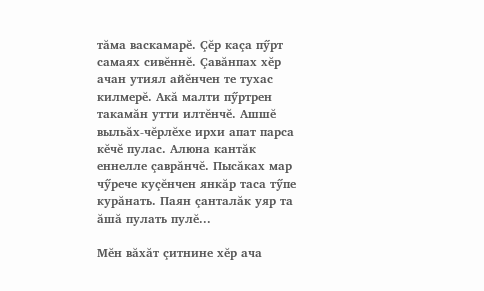тăма васкамарĕ. Çĕр каçа пӳрт самаях сивĕннĕ. Çавăнпах хĕр ачан утиял айĕнчен те тухас килмерĕ. Акă малти пӳртрен такамăн утти илтĕнчĕ. Ашшĕ выльăх-чĕрлĕхе ирхи апат парса кĕчĕ пулас. Алюна кантăк еннелле çаврăнчĕ. Пысăках мар чӳрече куçĕнчен янкăр таса тӳпе курăнать. Паян çанталăк уяр та ăшă пулать пулĕ...

Мĕн вăхăт çитнине хĕр ача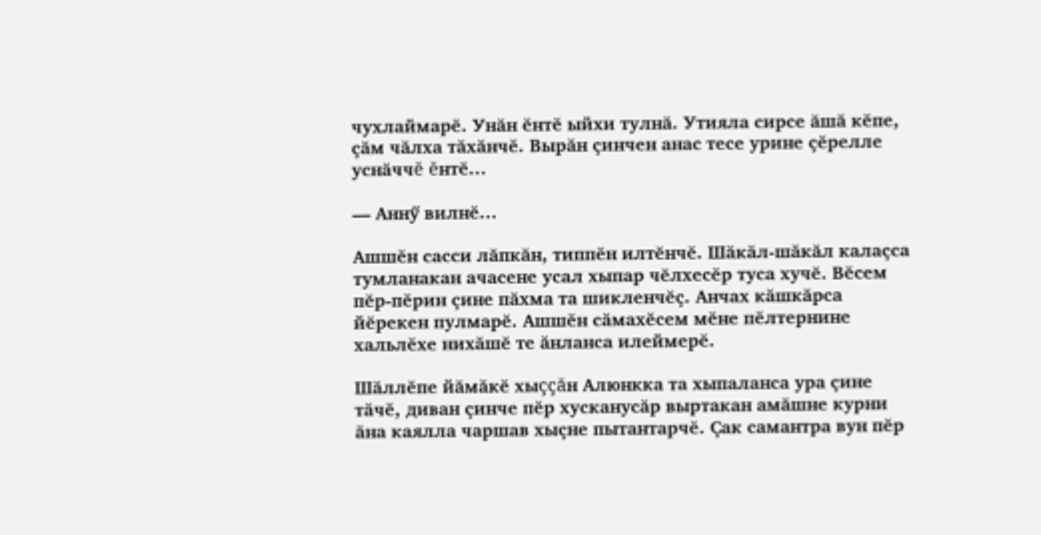чухлаймарĕ. Унăн ĕнтĕ ыйхи тулнă. Утияла сирсе ăшă кĕпе, çăм чăлха тăхăнчĕ. Вырăн çинчен анас тесе урине çĕрелле уснăччĕ ĕнтĕ...

— Аннӳ вилнĕ...

Ашшĕн сасси лăпкăн, типпĕн илтĕнчĕ. Шăкăл-шăкăл калаçса тумланакан ачасене усал хыпар чĕлхесĕр туса хучĕ. Вĕсем пĕр-пĕрин çине пăхма та шикленчĕç. Анчах кăшкăрса йĕрекен пулмарĕ. Ашшĕн сăмахĕсем мĕне пĕлтернине хальлĕхе нихăшĕ те ăнланса илеймерĕ.

Шăллĕпе йăмăкĕ хыççăн Алюнкка та хыпаланса ура çине тăчĕ, диван çинче пĕр хусканусăр выртакан амăшне курни ăна каялла чаршав хыçне пытантарчĕ. Çак самантра вун пĕр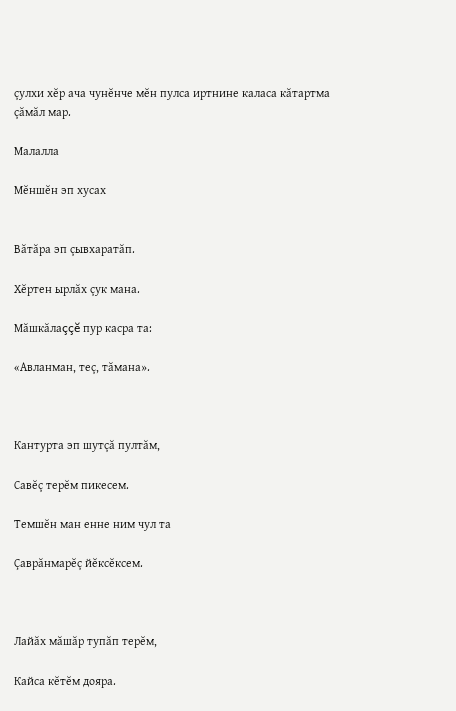çулхи хĕр ача чунĕнче мĕн пулса иртнине каласа кăтартма çăмăл мар.

Малалла

Мĕншĕн эп хусах


Вăтăра эп çывхаратăп.

Хĕртен ырлăх çук мана.

Мăшкăлаççĕ пур касра та:

«Авланман, теç, тăмана».



Кантурта эп шутçă пултăм,

Савĕç терĕм пикесем.

Темшĕн ман енне ним чул та

Çаврăнмарĕç йĕксĕксем.



Лайăх мăшăр тупăп терĕм,

Кайса кĕтĕм дояра.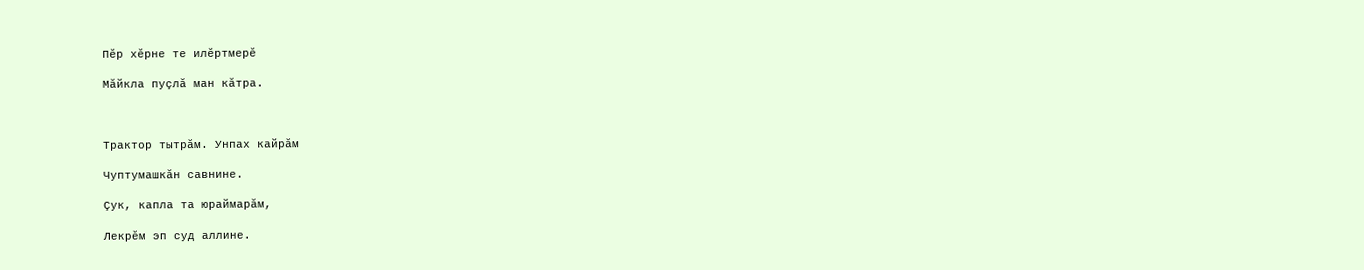Пĕр хĕрне те илĕртмерĕ

Мăйкла пуçлă ман кăтра.



Трактор тытрăм. Унпах кайрăм

Чуптумашкăн савнине.

Çук, капла та юраймарăм,

Лекрĕм эп суд аллине.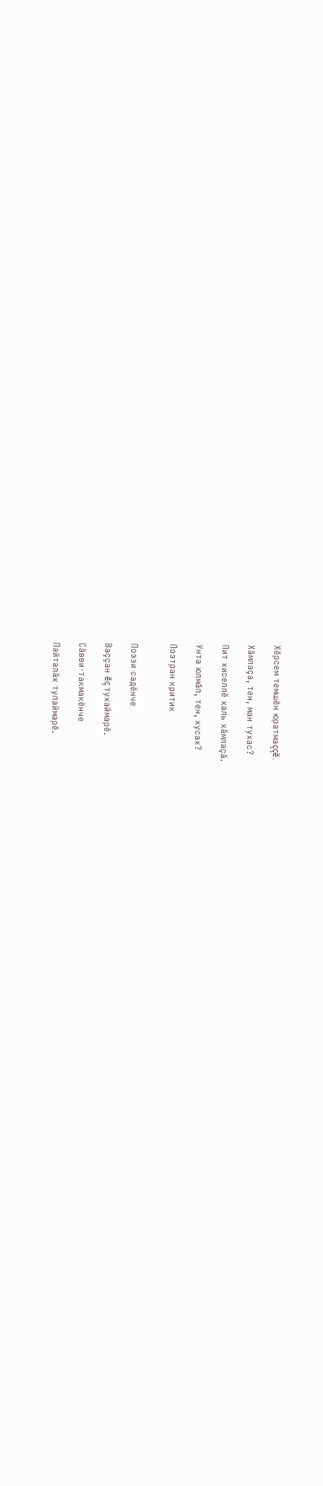Хĕрсем темшĕн юратмаççĕ.

Хăмлаçа, тен, ман тухас?

Пит хисеплĕ халь хăмлаçă.

Унта юлмăп, тен, хусах?

Поэтран критик


Поэзи садĕнче

Ваççан ĕç тухаймарĕ.

Сăвви-такмакĕнче

Пайталăх тупаймарĕ.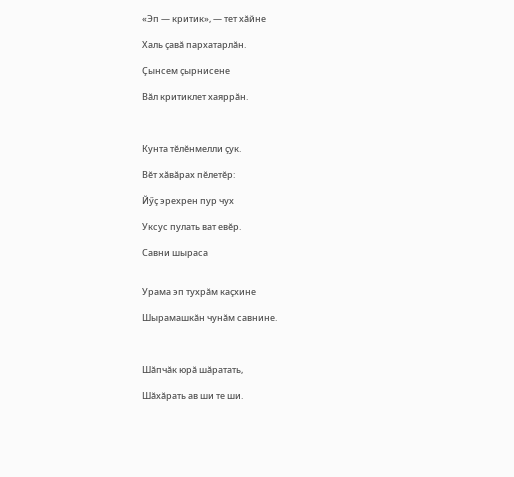«Эп — критик», — тет хăйне

Халь çавă пархатарлăн.

Çынсем çырнисене

Вăл критиклет хаяррăн.



Кунта тĕлĕнмелли çук.

Вĕт хăвăрах пĕлетĕр:

Йӳç эрехрен пур чух

Уксус пулать ват евĕр.

Савни шыраса


Урама эп тухрăм каçхине

Шырамашкăн чунăм савнине.



Шăпчăк юрă шăратать,

Шăхăрать ав ши те ши.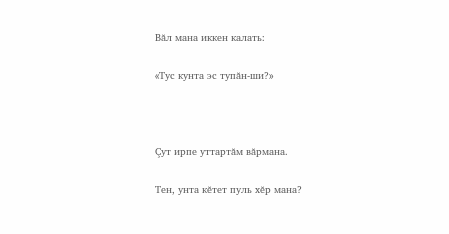Вăл мана иккен калать:

«Тус кунта эс тупăн-ши?»



Çут ирпе уттартăм вăрмана.

Тен, унта кĕтет пуль хĕр мана?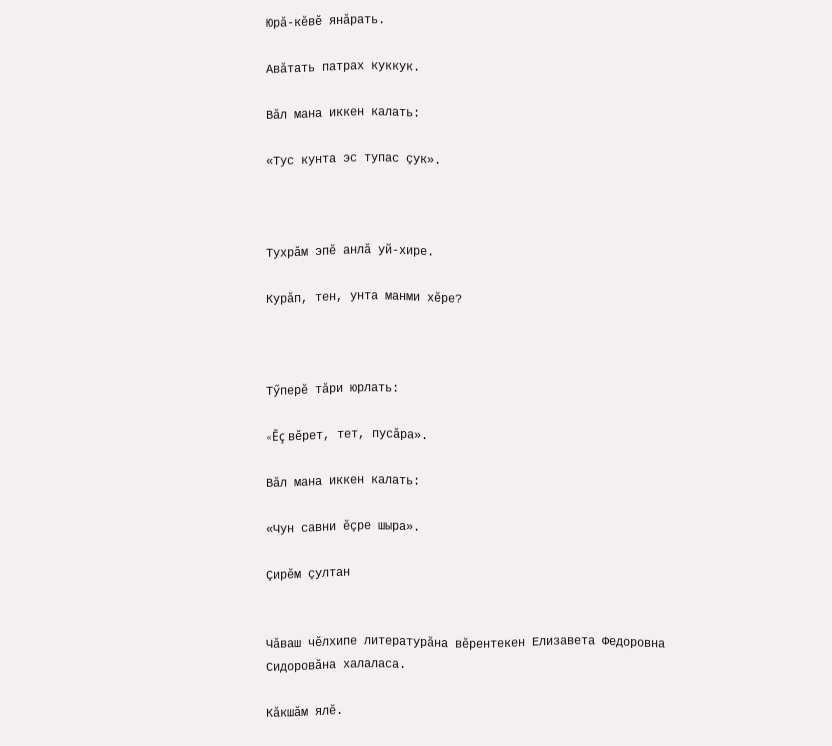Юрă-кĕвĕ янăрать.

Авăтать патрах куккук.

Вăл мана иккен калать:

«Тус кунта эс тупас çук».



Тухрăм эпĕ анлă уй-хире.

Курăп, тен, унта манми хĕре?



Тӳперĕ тăри юрлать:

«Ĕç вĕрет, тет, пусăра».

Вăл мана иккен калать:

«Чун савни ĕçре шыра».

Çирĕм çултан


Чăваш чĕлхипе литературăна вĕрентекен Елизавета Федоровна Сидоровăна халаласа.

Кăкшăм ялĕ.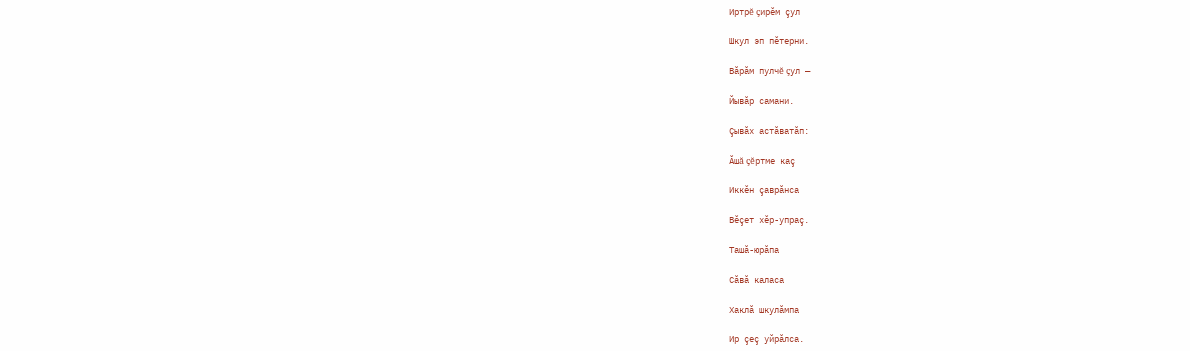Иртрĕ çирĕм çул

Шкул эп пĕтерни.

Вăрăм пулчĕ çул —

Йывăр самани.

Çывăх астăватăп:

Ăшă çĕртме каç

Иккĕн çаврăнса

Вĕçет хĕр-упраç.

Ташă-юрăпа

Сăвă каласа

Хаклă шкулăмпа

Ир çеç уйрăлса.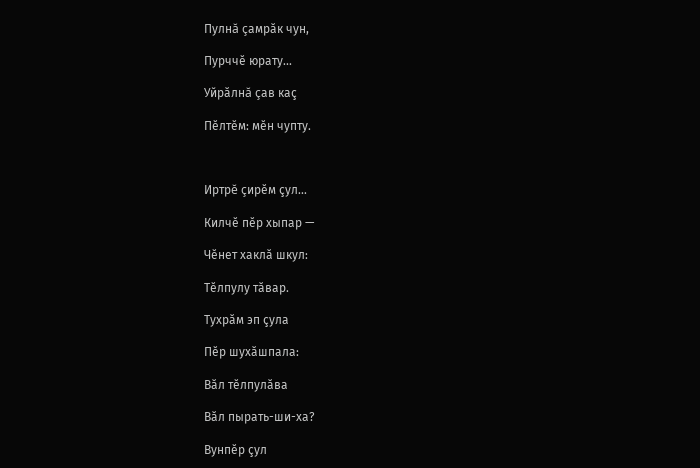Пулнă çамрăк чун,

Пурччĕ юрату...

Уйрăлнă çав каç

Пĕлтĕм: мĕн чупту.



Иртрĕ çирĕм çул...

Килчĕ пĕр хыпар —

Чĕнет хаклă шкул:

Тĕлпулу тăвар.

Тухрăм эп çула

Пĕр шухăшпала:

Вăл тĕлпулăва

Вăл пырать-ши-ха?

Вунпĕр çул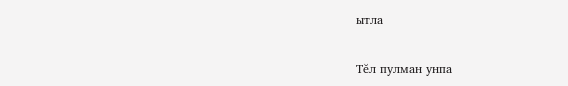ытла

Тĕл пулман унпа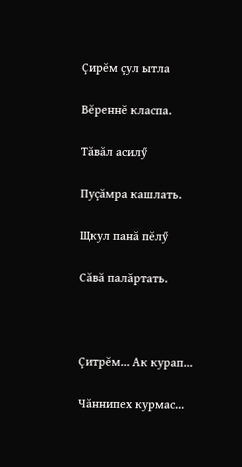Çирĕм çул ытла

Вĕреннĕ класпа.

Тăвăл асилӳ

Пуçăмра кашлать.

Щкул панă пĕлӳ

Сăвă палăртать.



Çитрĕм... Ак курап...

Чăннипех курмас...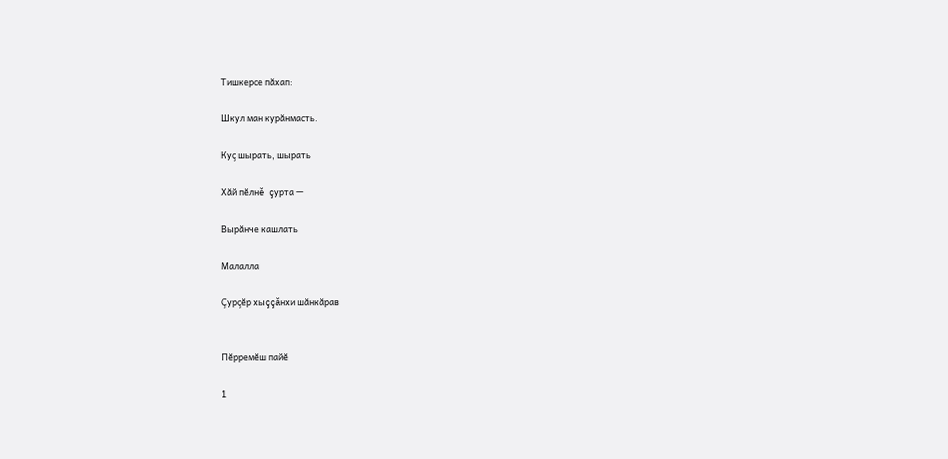Тишкерсе пăхап:

Шкул ман курăнмасть.

Куç шырать, шырать

Хăй пĕлнĕ çурта —

Вырăнче кашлать

Малалла

Çурçĕр хыççăнхи шăнкăрав


Пĕрремĕш пайĕ

1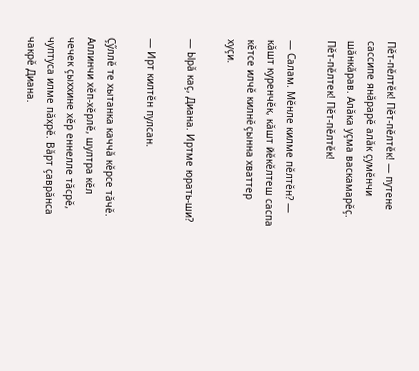Пĕт-пĕлтĕк! Пĕт-пĕлтĕк! — путене сассипе янăрарĕ алăк çумĕнчи шăнкăрав. Алăка уçма васкамарĕç. Пĕт-пĕлтек! Пĕт-пĕлтĕк!

— Салам. Мĕнле килме пĕлтĕн? — кăшт куренчĕк, кăшт йĕкĕлтеш саспа кĕтсе илчĕ килнĕ çынна хваттер хуçи.

— Ырă каç, Диана. Иртме юрать-ши?

— Ирт килтĕн пулсан.

Çӳллĕ те хытанка каччă кĕрсе тăчĕ. Аллинчи хĕп-хĕрлĕ, шултра кĕл чечек çыххине хĕр еннелле тăсрĕ, чуптуса илме пăхрĕ. Вăрт çаврăнса чакрĕ Диана.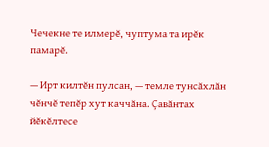Чечекне те илмерĕ, чуптума та ирĕк памарĕ.

— Ирт килтĕн пулсан, — темле тунсăхлăн чĕнчĕ тепĕр хут каччăна. Çавăнтах йĕкĕлтесе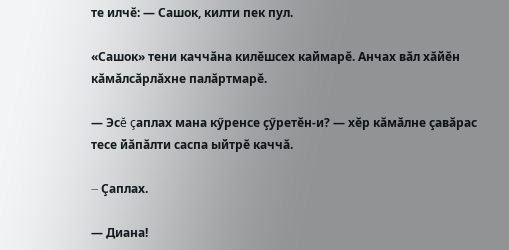те илчĕ: — Сашок, килти пек пул.

«Сашок» тени каччăна килĕшсех каймарĕ. Анчах вăл хăйĕн кăмăлсăрлăхне палăртмарĕ.

— Эсĕ çаплах мана кӳренсе çӳретĕн-и? — хĕр кăмăлне çавăрас тесе йăпăлти саспа ыйтрĕ каччă.

— Çаплах.

— Диана!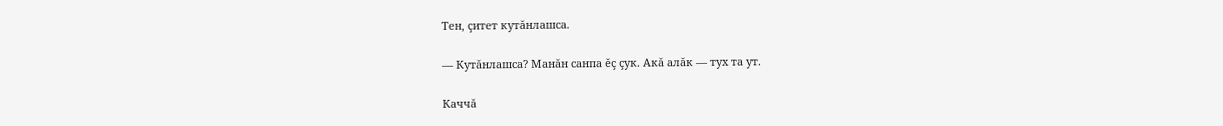Тен, çитет кутăнлашса.

— Кутăнлашса? Манăн санпа ĕç çук. Акă алăк — тух та ут.

Каччă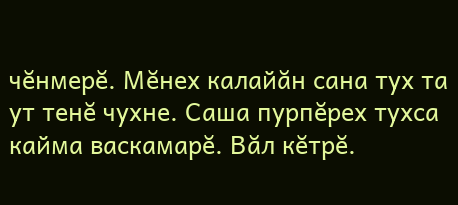чĕнмерĕ. Мĕнех калайăн сана тух та ут тенĕ чухне. Саша пурпĕрех тухса кайма васкамарĕ. Вăл кĕтрĕ.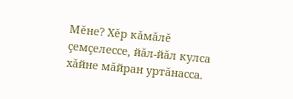Мĕне? Хĕр кăмăлĕ çемçелессе, йăл-йăл кулса хăйне мăйран уртăнасса.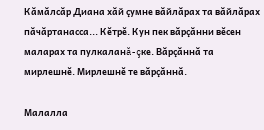Кăмăлсăр Диана хăй çумне вăйлăрах та вăйлăрах пăчăртанасса... Кĕтрĕ. Кун пек вăрçăнни вĕсен маларах та пулкаланă-çке. Вăрçăннă та мирлешнĕ. Мирлешнĕ те вăрçăннă.

Малалла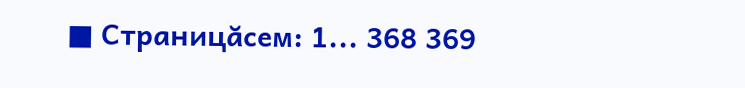■ Страницăсем: 1... 368 369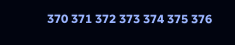370 371 372 373 374 375 376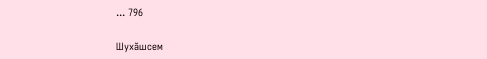... 796

Шухăшсем